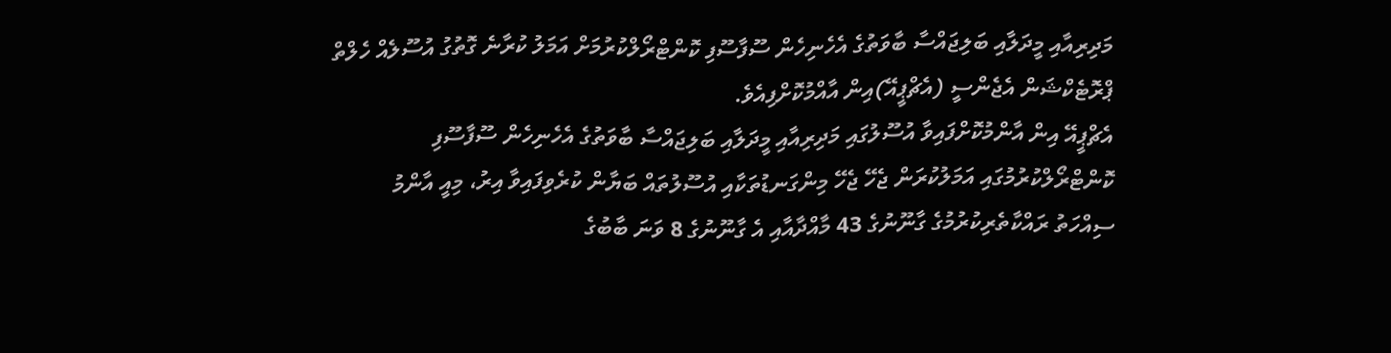މަދިރިއާއި މީދަލާއި ބަލިޖައްސާ ބާވަތުގެ އެހެނިހެން ސޫފާސޫފި ކޮންޓްރޯލްކުރުމަށް އަމަލު ކުރާނެ ގޮތުގު އުސޫލެއް ހެލްތް ޕްރޮޓެކްޝަން އެޖެންސީ (އެޗްޕީއޭ)އިން އާއްމުކޮށްފިއެވެ.
އެޗްޕީއޭ އިން އާންމުކޮށްފައިވާ އުސޫލުގައި މަދިރިއާއި މީދަލާއި ބަލިޖައްސާ ބާވަތުގެ އެހެނިހެން ސޫފާސޫފި ކޮންޓްރޯލްކުރުމުގައި އަމަލުކުރަން ޖެހޭ ޖެހޭ މިންގަނޑުތަކާއި އުސޫލުތައް ބަޔާން ކުރެވިފައިވާ އިރު، މިއީ އާންމު ސިއްހަތު ރައްކާތެރިކުރުމުގެ ގާނޫނުގެ 43 މާއްދާއާއި އެ ގާނޫނުގެ 8 ވަނަ ބާބުގެ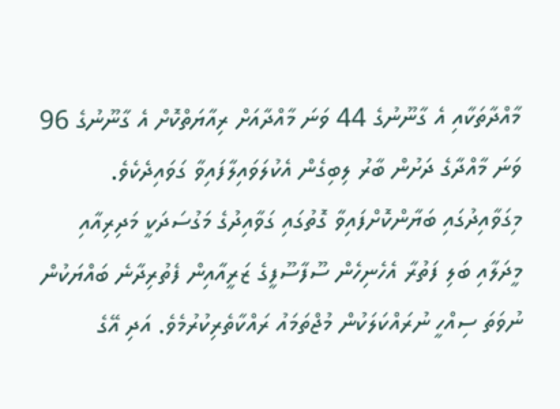މާއްދާތަކާއި އެ ގާނޫނުގެ 44 ވަނަ މާއްދާއަށް ރިއާޔަތްކޮށް އެ ގާނޫނުގެ 96 ވަނަ މާއްދާގެ ދަށުން ބާރު ލިބިގެން އެކުލަވައިލާފައިވާ ގަވައިދެކެވެ.
މިގަވާއިދުގައި ބަޔާންކޮށްފައިވާ ގޮތުގައި ގަވާއިދުގެ މަގުސަދަކީ މަދިރިއާއި މީދަލާއި ބަލި ފަތުރާ އެހެނިހެން ސޫފާސޫފީގެ ޒަރީއާއިން ފެތުރިދާނެ ބައްޔަކުން ނުވަތަ ސިއްހީ ނުރައްކަލަކުން މުޖްތަމައު ރައްކާތެރިކުރުމެވެ. އަދި އޭގެ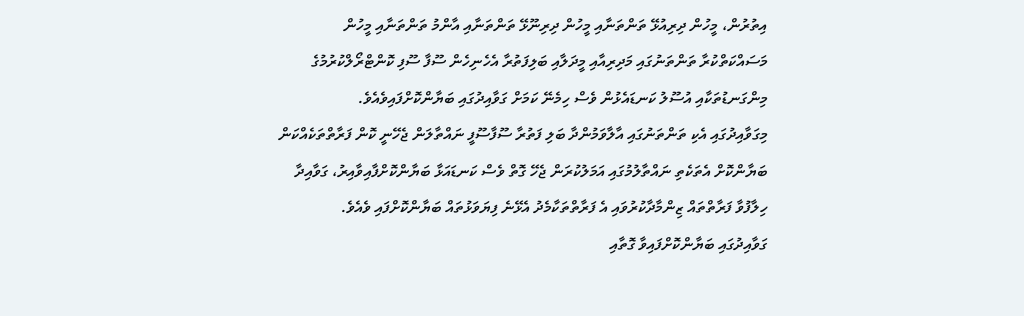އިތުރުން، މީހުން ދިރިއުޅޭ ތަންތަނާއި މީހުން ދިރިނޫޅޭ ތަންތަނާއި އާންމު ތަންތަނާއި މީހުން މަސައްކަތްކުރާ ތަންތަނުގައި މަދިރިއާއި މީދަލާއި ބަލިފަތުރާ އެހެނިހެން ސޫފާ ސޫފި ކޮންޓްރޯލްކުރުމުގެ މިންގަނޑުތަކާއި އުސޫލު ކަނޑައެޅުން ވެސް ހިމެނޭ ކަމަށް ގަވާއިދުގައި ބަޔާންކޮށްފައިވެއެވެ.
މިގަވާއިދުގައި އެކި ތަންތަނުގައި އާލާވަމުންދާ ބަލި ފަތުރާ ސޫފާސޫފީ ނައްތާލަން ޖެހޭނީ ކޮން ފަރާތްތަކެއްކަން ބަޔާންކޮށް އެތަކެތި ނައްތާލުމުގައި އަމަލުކުރަން ޖެހޭ ގޮތް ވެސް ކަނޑައަޅާ ބަޔާންކޮށްފާއިވާއިރު، ގަވާއިދާ ހިލާފުވާ ފަރާތްތައް ޒިންމާދާކުރުވައި އެ ފަރާތްތަކާމެދު އެޅޭނެ ފިޔަވަޅުތައް ބަޔާންކޮށްފައި ވެއެވެ.
ގަވާއިދުގައި ބަޔާންކޮށްފައިވާ ގޮތާއި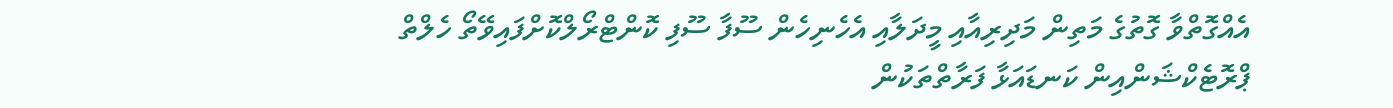އެއްގޮތްވާ ގޮތުގެ މަތިން މަދިރިއާއި މީދަލާއި އެހެނިހެން ސޫފާ ސޫފި ކޮންޓްރޯލްކޮށްފައިވޭތޯ ހެލްތް ޕްރޮޓެކްޝަންއިން ކަނޑައަޅާ ފަރާތްތަކުން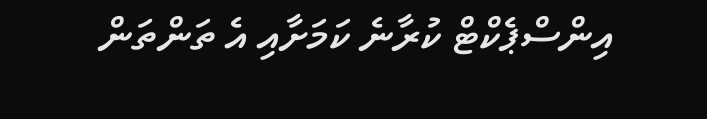އިންސްޕެކްޓް ކުރާނެ ކަމަށާއި އެ ތަންތަން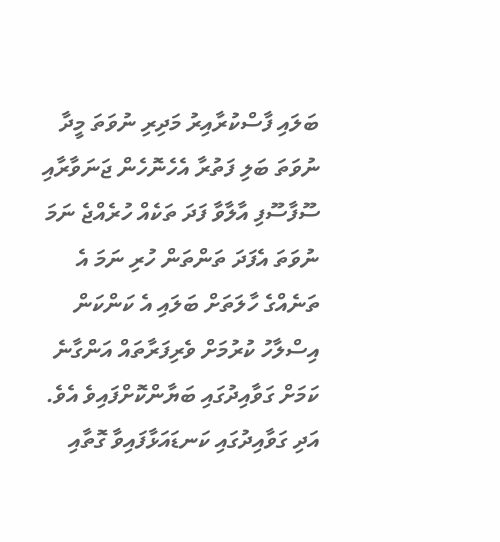ބަލައި ފާސްކުރާއިރު މަދިރި ނުވަތަ މީދާ ނުވަތަ ބަލި ފަތުރާ އެހެނޮހެން ޖަނަވާރާއި ސޫފާސޫފި އާލާވާ ފަދަ ތަކެއް ހުރެއްޖެ ނަމަ ނުވަތަ އެފަދަ ތަންތަން ހުރި ނަމަ އެ ތަނެއްގެ ހާލަތަށް ބަލައި އެ ކަންކަން އިސްލާހު ކުރުމަށް ވެރިފަރާތައް އަންގާނެ ކަމަށް ގަވާއިދުގައި ބަޔާންކޮށްފައިވެ އެވެ.
އަދި ގަވާއިދުގައި ކަނޑައަޅާފައިވާ ގޮތާއި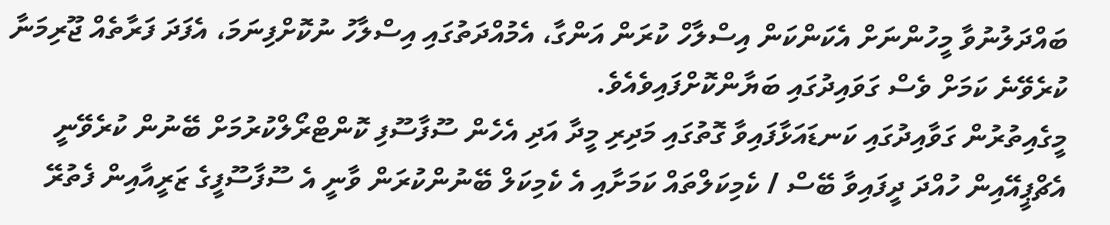ބައްދަލުނުވާ މީހުންނަށް އެކަންކަން އިސްލާހް ކުރަން އަންގާ، އެމުއްދަތުގައި އިސްލާހު ނުކޮށްފިނަމަ، އެފަދަ ފަރާތެއް ޖޫރިމަނާ ކުރެވޭނެ ކަމަށް ވެސް ގަވައިދުގައި ބަޔާންކޮށްފައިވެއެވެ.
މީގެއިތުރުން ގަވާއިދުގައި ކަނޑައަޅާފައިވާ ގޮތުގައި މަދިރި މީދާ އަދި އެހެން ސޫފާސޫފި ކޮންޓްރޯލްކުރުމަށް ބޭނުން ކުރެވޭނީ އެޗްޕީއޭއިން ހުއްދަ ދީފައިވާ ބޭސް / ކެމިކަލްތައް ކަމަށާއި އެ ކެމިކަލް ބޭނުންކުރަން ވާނީ އެ ސޫފާސޫފީގެ ޒަރީއާއިން ފެތުރޭ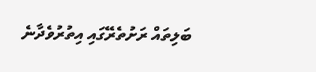ބަލިތައް ރަށުތެރޭގައި އިތުރުވެދާނެ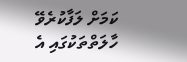ކަމަށް ލަފާކުރެވޭ ހާލަތްތަކުގައި އެ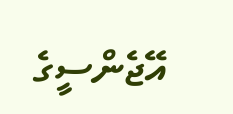އޭޖެންސީގެ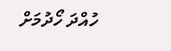ހުއްދަ ހޯދުމަށް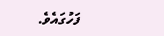ފަހުގައެވެ.